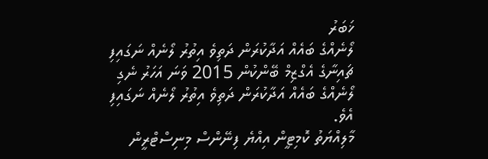ޚަބަރު
ލޯނެއްގެ ބައެއް އަދާކުރަން ދަތިވެ އިތުރު ލޯނެއް ނަގައިފި
ޗައިނާގެ އެގްޒިމް ބޭންކުން 2015 ވަނަ އަހަރު ނެގި ލޯނެއްގެ ބައެއް އަދާކުރަން ދަތިވެ އިތުރު ލޯނެއް ނަގައިފި އެވެ.
މާލިއްޔަތު ކޮމިޓީން އިއްޔެ ފިނޭންސް މިނިސްޓްރީން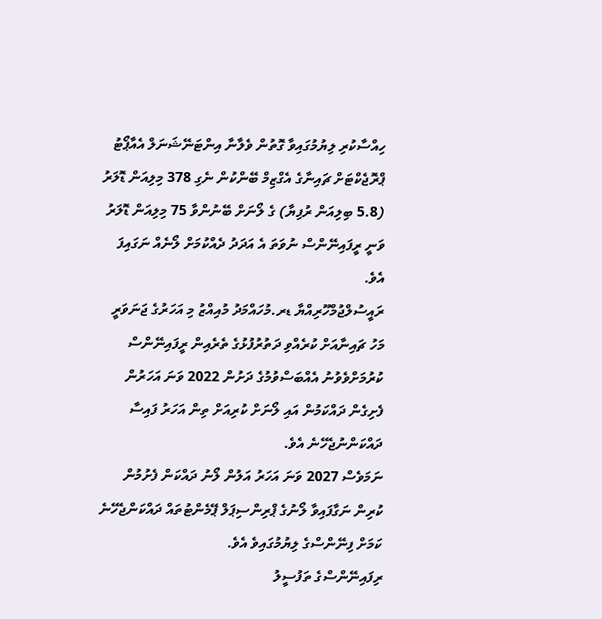ހިއްސާކުރި ލިޔުމުގައިވާ ގޮތުން ވެލާނާ އިންޓަނޭޝަނަލް އެއާޕޯޓު ޕްރޮޖެކްޓަށް ޗައިނާގެ އެގްޒިމް ބޭންކުން ނެގި 378 މިލިއަން ޑޮލަރު (5.8 ބިލިއަން ރުފިޔާ) ގެ ލޯނަށް ބޭނުންވާ 75 މިލިއަން ޑޮލަރު ވަނީ ރީފައިނޭންސް ނުވަތަ އެ އަދަދު ދެއްކުމަށް ލޯނެއް ނަގައިފަ އެވެ.
ރައީސުލްޖުމްހޫރިއްޔާ ޑރ.މުހައްމަދު މުއިއްޒު މި އަހަރުގެ ޖަނަވަރީ މަހު ޗައިނާއަށް ކުރެއްވި ދަތުރުފުޅުގެ ތެރެއިން ރީފައިނޭންސް ކުރުމަށްވެވުނު އެއްބަސްވުމުގެ ދަށުން 2022 ވަނަ އަހަރުން ފެށިގެން ދައްކަމުން އައި ލޯނަށް ކުރިއަށް ތިން އަހަރު ފައިސާ ދައްކަންނުޖެހޭނެ އެވެ.
ނަމަވެސް 2027 ވަނަ އަހަރު އަލުން ލޯނު ދައްކަން ފެށުމުން ކުރިން ނަގާފައިވާ ލޯނުގެ ޕްރިންސިޕަލް ޕޭމެންޓުތައް ދައްކަންޖެހޭނެ ކަމަށް ފިނޭންސްގެ ލިޔުމުގައިވެ އެވެ.
ރިފައިނޭންސްގެ ތަފުސީލު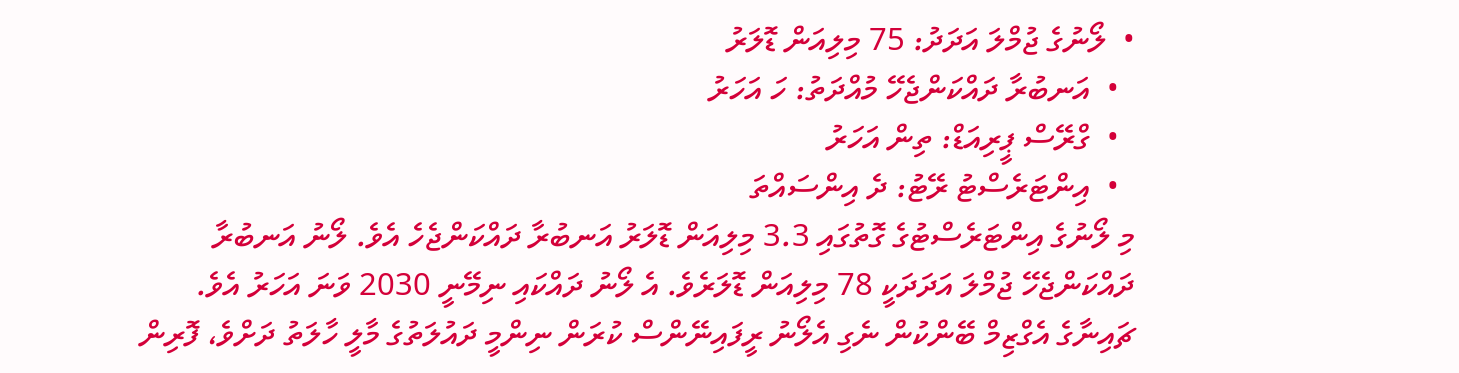•  ލޯނުގެ ޖުމްލަ އަދަދު: 75 މިލިއަން ޑޮލަރު
  •  އަނބުރާ ދައްކަންޖެހޭ މުއްދަތު: ހަ އަހަރު
  •  ގްރޭސް ޕީރިއަޑް: ތިން އަހަރު
  •  އިންޓަރެސްޓު ރޭޓު: ދެ އިންސައްތަ
މި ލޯނުގެ އިންޓަރެސްޓުގެ ގޮތުގައި 3.3 މިލިއަން ޑޮލަރު އަނބުރާ ދައްކަންޖެހެ އެވެ. ލޯނު އަނބުރާ ދައްކަންޖެހޭ ޖުމްލަ އަދަދަކީ 78 މިލިއަން ޑޮލަރެވެ. އެ ލޯނު ދައްކައި ނިމޭނީ 2030 ވަނަ އަހަރު އެވެ.
ޗައިނާގެ އެގްޒިމް ބޭންކުން ނެގި އެލޯނު ރީފައިނޭންސް ކުރަން ނިންމީ ދައުލަތުގެ މާލީ ހާލަތު ދަށްވެ، ފޮރިން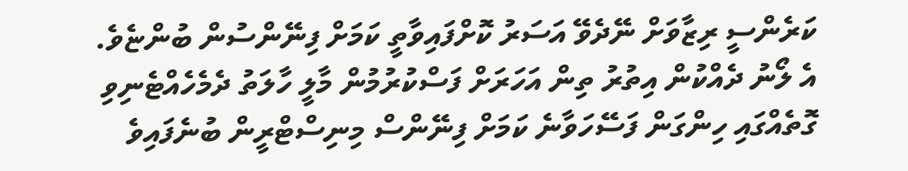ކަރެންސީ ރިޒާވަށް ނޭދެވޭ އަސަރު ކޮށްފައިވާތީ ކަމަށް ފިނޭންސުން ބުންޏެވެ. އެ ލޯނު ދެއްކުން އިތުރު ތިން އަހަރަށް ފަސްކުރުމުން މާލީ ހާލަތު ދެމެހެއްޓެނިވި ގޮތެއްގައި ހިންގަން ފަސޭހަވާނެ ކަމަށް ފިނޭންސް މިނިސްޓްރީން ބުނެފައިވެ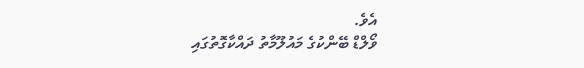އެވެ.
ވޯލްޑް ބޭންކުގެ މައުލޫމާތު ދައްކާގޮތުގައި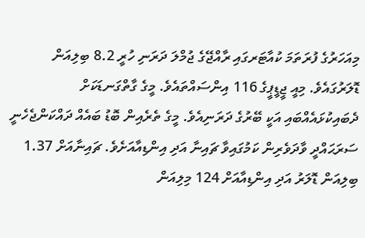މިއަހަރުގެ ފުރަތަމަ ކުއާޓަރގައި ރާއްޖޭގެ ޖުމްލަ ދަރަނި ހުރީ 8.2 ބިލިއަން ޑޮލަރުގައެވެ. މިއީ ޖީޑީޕީގެ 116 އިންސައްތައެވެ. މީގެ ގާތްގަނޑަކަށް ދެބައިކުޅައެއްބައި އަކީ ބޭރުގެ ދަރަނިއެވެ. މީގެ ތެރެއިން ބޮޑު ބައެއް ދައްކަންޖެހެނީ ސަރަޙައްދީ ވާދަވެރިން ކަމުގައިވާ ޗައިނާ އަދި އިންޑިއާއަށެވެ. ޗައިނާއަށް 1.37 ބިލިއަން ޑޮލަރު އަދި އިންޑިއާއަށް 124 މިލިއަން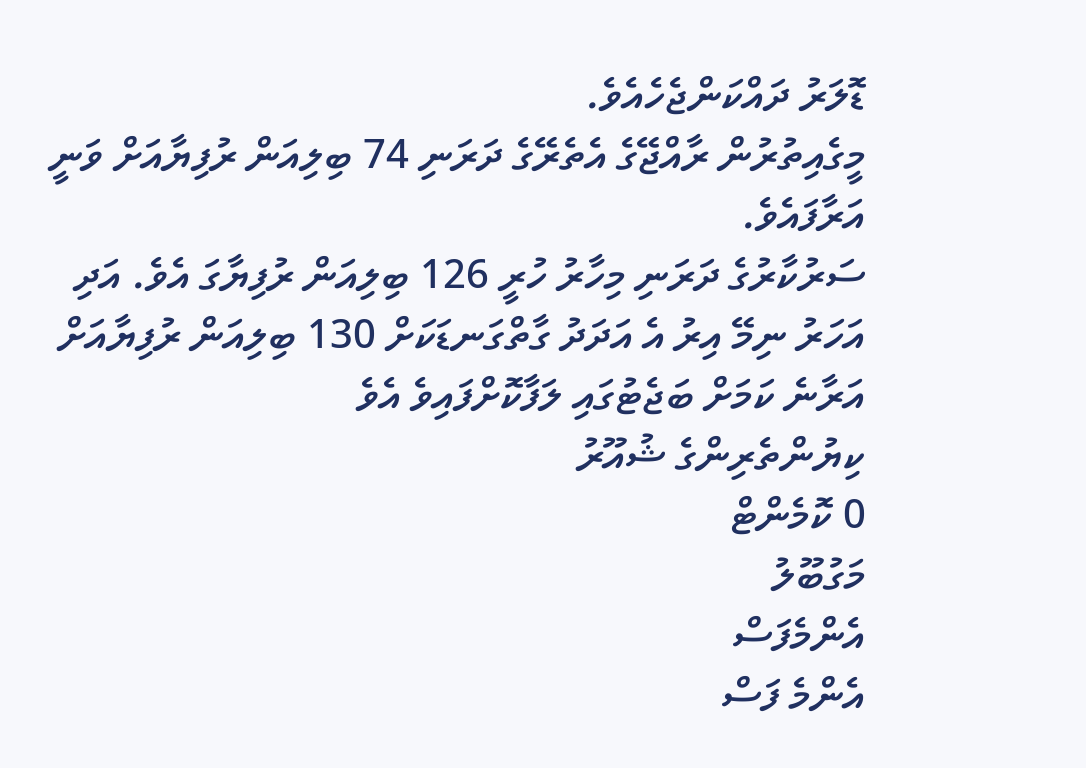ޑޮލަރު ދައްކަންޖެހެއެވެ.
މީގެއިތުރުން ރާއްޖޭގެ އެތެރޭގެ ދަރަނި 74 ބިލިއަން ރުފިޔާއަށް ވަނީ އަރާފައެވެ.
ސަރުކާރުގެ ދަރަނި މިހާރު ހުރީ 126 ބިލިއަން ރުފިޔާގަ އެވެ. އަދި އަހަރު ނިމޭ އިރު އެ އަދަދު ގާތްގަނޑަކަށް 130 ބިލިއަން ރުފިޔާއަށް އަރާނެ ކަމަށް ބަޖެޓުގައި ލަފާކޮށްފައިވެ އެވެ
ކިޔުންތެރިންގެ ޝުއޫރު
0 ކޮމެންޓް
މަގުބޫލު
އެންމެފަސް
އެންމެ ފަސް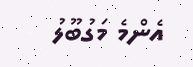އެންމެ މަގުބޫލު